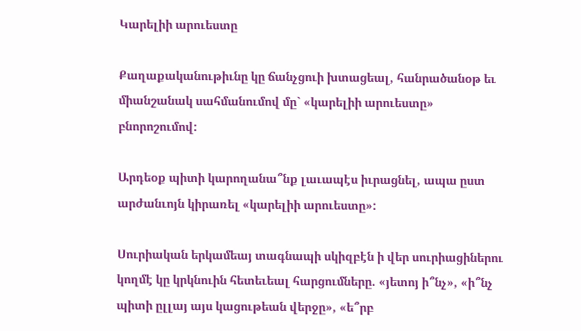Կարելիի արուեստը

Քաղաքականութիւնը կը ճանչցուի խտացեալ, հանրածանօթ եւ միանշանակ սահմանումով մը` «կարելիի արուեստը» բնորոշումով:

Արդեօք պիտի կարողանա՞նք լաւապէս իւրացնել, ապա ըստ արժանւոյն կիրառել «կարելիի արուեստը»:

Սուրիական երկամեայ տագնապի սկիզբէն ի վեր սուրիացիներու կողմէ կը կրկնուին հետեւեալ հարցումները. «յետոյ ի՞նչ», «ի՞նչ պիտի ըլլայ այս կացութեան վերջը», «ե՞րբ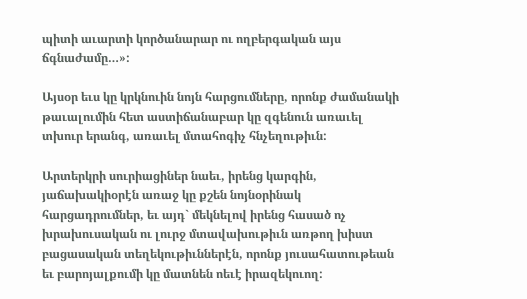պիտի աւարտի կործանարար ու ողբերգական այս ճգնաժամը…»:

Այսօր եւս կը կրկնուին նոյն հարցումները, որոնք ժամանակի թաւալումին հետ աստիճանաբար կը զգենուն առաւել տխուր երանգ, առաւել մտահոգիչ հնչեղութիւն:

Արտերկրի սուրիացիներ նաեւ, իրենց կարգին, յաճախակիօրէն առաջ կը քշեն նոյնօրինակ հարցադրումներ, եւ այդ` մեկնելով իրենց հասած ոչ խրախուսական ու լուրջ մտավախութիւն առթող խիստ բացասական տեղեկութիւններէն, որոնք յուսահատութեան եւ բարոյալքումի կը մատնեն ոեւէ իրազեկուող: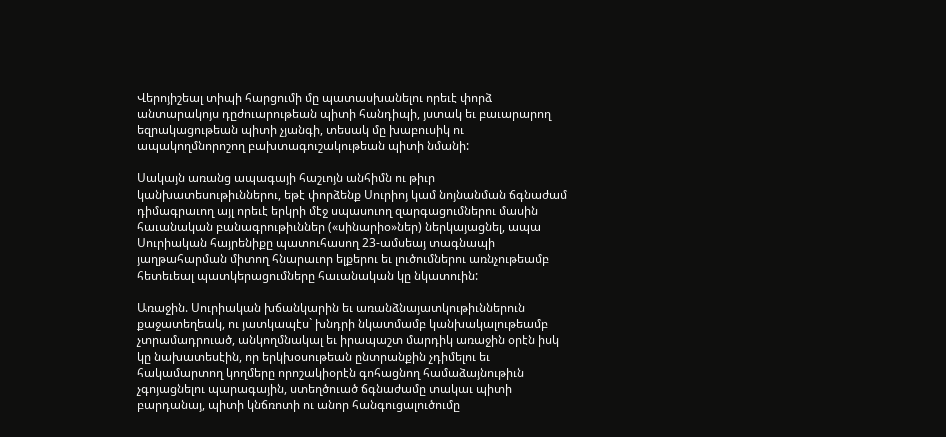Վերոյիշեալ տիպի հարցումի մը պատասխանելու որեւէ փորձ անտարակոյս դըժուարութեան պիտի հանդիպի, յստակ եւ բաւարարող եզրակացութեան պիտի չյանգի, տեսակ մը խաբուսիկ ու ապակողմնորոշող բախտագուշակութեան պիտի նմանի:

Սակայն առանց ապագայի հաշւոյն անհիմն ու թիւր կանխատեսութիւններու, եթէ փորձենք Սուրիոյ կամ նոյնանման ճգնաժամ դիմագրաւող այլ որեւէ երկրի մէջ սպասուող զարգացումներու մասին հաւանական բանագրութիւններ («սինարիօ»ներ) ներկայացնել, ապա Սուրիական հայրենիքը պատուհասող 23-ամսեայ տագնապի յաղթահարման միտող հնարաւոր ելքերու եւ լուծումներու առնչութեամբ հետեւեալ պատկերացումները հաւանական կը նկատուին:

Առաջին. Սուրիական խճանկարին եւ առանձնայատկութիւններուն քաջատեղեակ, ու յատկապէս` խնդրի նկատմամբ կանխակալութեամբ չտրամադրուած, անկողմնակալ եւ իրապաշտ մարդիկ առաջին օրէն իսկ կը նախատեսէին, որ երկխօսութեան ընտրանքին չդիմելու եւ հակամարտող կողմերը որոշակիօրէն գոհացնող համաձայնութիւն չգոյացնելու պարագային, ստեղծուած ճգնաժամը տակաւ պիտի բարդանայ, պիտի կնճռոտի ու անոր հանգուցալուծումը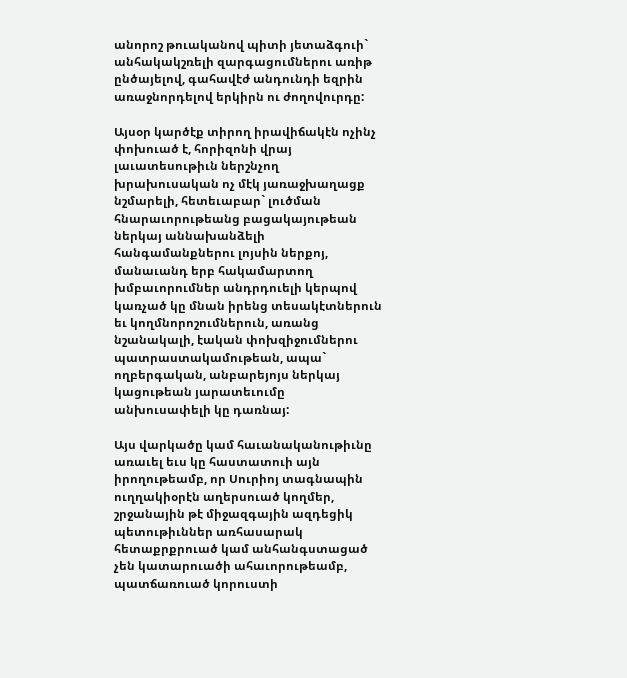անորոշ թուականով պիտի յետաձգուի` անհակակշռելի զարգացումներու առիթ ընծայելով, գահավէժ անդունդի եզրին առաջնորդելով երկիրն ու ժողովուրդը:

Այսօր կարծէք տիրող իրավիճակէն ոչինչ փոխուած է, հորիզոնի վրայ լաւատեսութիւն ներշնչող խրախուսական ոչ մէկ յառաջխաղացք նշմարելի, հետեւաբար` լուծման հնարաւորութեանց բացակայութեան ներկայ աննախանձելի հանգամանքներու լոյսին ներքոյ, մանաւանդ երբ հակամարտող խմբաւորումներ անդրդուելի կերպով կառչած կը մնան իրենց տեսակէտներուն եւ կողմնորոշումներուն, առանց նշանակալի, էական փոխզիջումներու պատրաստակամութեան, ապա` ողբերգական, անբարեյոյս ներկայ կացութեան յարատեւումը անխուսափելի կը դառնայ:

Այս վարկածը կամ հաւանականութիւնը առաւել եւս կը հաստատուի այն իրողութեամբ, որ Սուրիոյ տագնապին ուղղակիօրէն աղերսուած կողմեր, շրջանային թէ միջազգային ազդեցիկ պետութիւններ առհասարակ հետաքրքրուած կամ անհանգստացած չեն կատարուածի ահաւորութեամբ, պատճառուած կորուստի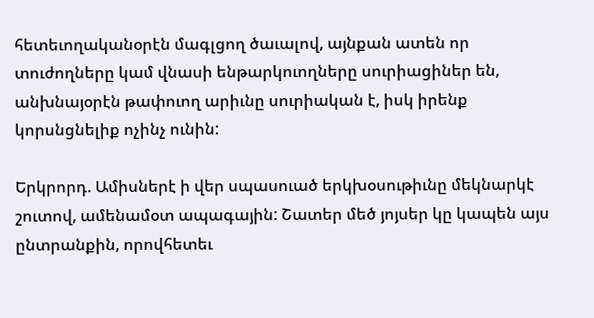հետեւողականօրէն մագլցող ծաւալով, այնքան ատեն որ տուժողները կամ վնասի ենթարկուողները սուրիացիներ են, անխնայօրէն թափուող արիւնը սուրիական է, իսկ իրենք կորսնցնելիք ոչինչ ունին:

Երկրորդ. Ամիսներէ ի վեր սպասուած երկխօսութիւնը մեկնարկէ շուտով, ամենամօտ ապագային: Շատեր մեծ յոյսեր կը կապեն այս ընտրանքին, որովհետեւ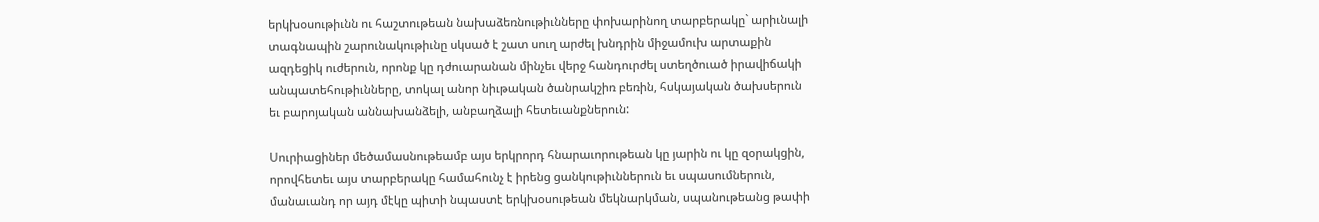երկխօսութիւնն ու հաշտութեան նախաձեռնութիւնները փոխարինող տարբերակը` արիւնալի տագնապին շարունակութիւնը սկսած է շատ սուղ արժել խնդրին միջամուխ արտաքին ազդեցիկ ուժերուն, որոնք կը դժուարանան մինչեւ վերջ հանդուրժել ստեղծուած իրավիճակի անպատեհութիւնները, տոկալ անոր նիւթական ծանրակշիռ բեռին, հսկայական ծախսերուն եւ բարոյական աննախանձելի, անբաղձալի հետեւանքներուն:

Սուրիացիներ մեծամասնութեամբ այս երկրորդ հնարաւորութեան կը յարին ու կը զօրակցին, որովհետեւ այս տարբերակը համահունչ է իրենց ցանկութիւններուն եւ սպասումներուն, մանաւանդ որ այդ մէկը պիտի նպաստէ երկխօսութեան մեկնարկման, սպանութեանց թափի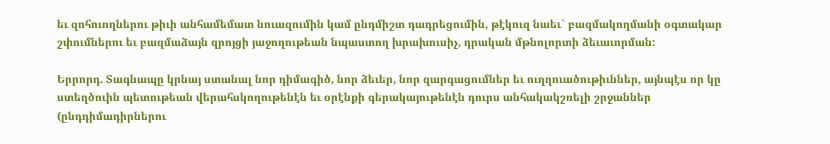եւ զոհուողներու թիւի անհամեմատ նուազումին կամ ընդմիշտ դադրեցումին, թէկուզ նաեւ` բազմակողմանի օգտակար շփումներու եւ բազմաձայն զրոյցի յաջողութեան նպաստող խրախուսիչ, դրական մթնոլորտի ձեւաւորման:

Երրորդ. Տագնապը կրնայ ստանալ նոր դիմագիծ, նոր ձեւեր, նոր զարգացումներ եւ ուղղուածութիւններ, այնպէս որ կը ստեղծուին պետութեան վերահսկողութենէն եւ օրէնքի գերակայութենէն դուրս անհակակշռելի շրջաններ (ընդդիմադիրներու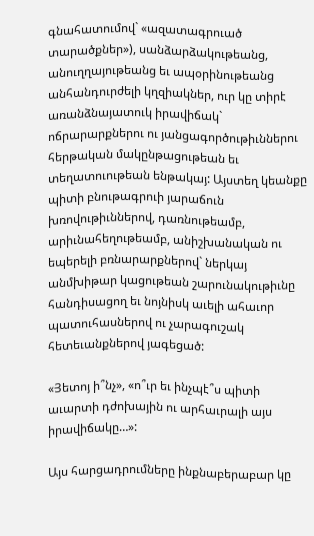գնահատումով` «ազատագրուած տարածքներ»), սանձարձակութեանց, անուղղայութեանց եւ ապօրինութեանց անհանդուրժելի կղզիակներ, ուր կը տիրէ առանձնայատուկ իրավիճակ` ոճրարարքներու ու յանցագործութիւններու հերթական մակընթացութեան եւ տեղատուութեան ենթակայ: Այստեղ կեանքը պիտի բնութագրուի յարաճուն խռովութիւններով, դառնութեամբ, արիւնահեղութեամբ, անիշխանական ու եպերելի բռնարարքներով` ներկայ անմխիթար կացութեան շարունակութիւնը հանդիսացող եւ նոյնիսկ աւելի ահաւոր պատուհասներով ու չարագուշակ հետեւանքներով յագեցած:

«Յետոյ ի՞նչ», «ո՞ւր եւ ինչպէ՞ս պիտի աւարտի դժոխային ու արհաւրալի այս իրավիճակը…»:

Այս հարցադրումները ինքնաբերաբար կը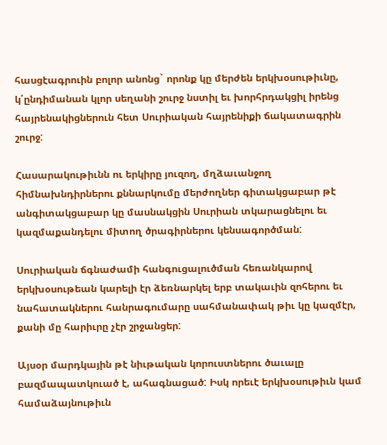հասցէագրուին բոլոր անոնց` որոնք կը մերժեն երկխօսութիւնը, կ՛ընդիմանան կլոր սեղանի շուրջ նստիլ եւ խորհրդակցիլ իրենց հայրենակիցներուն հետ Սուրիական հայրենիքի ճակատագրին շուրջ:

Հասարակութիւնն ու երկիրը յուզող, մղձաւանջող հիմնախնդիրներու քննարկումը մերժողներ գիտակցաբար թէ անգիտակցաբար կը մասնակցին Սուրիան տկարացնելու եւ կազմաքանդելու միտող ծրագիրներու կենսագործման:

Սուրիական ճգնաժամի հանգուցալուծման հեռանկարով երկխօսութեան կարելի էր ձեռնարկել երբ տակաւին զոհերու եւ նահատակներու հանրագումարը սահմանափակ թիւ կը կազմէր, քանի մը հարիւրը չէր շրջանցեր:

Այսօր մարդկային թէ նիւթական կորուստներու ծաւալը բազմապատկուած է, ահագնացած: Իսկ որեւէ երկխօսութիւն կամ համաձայնութիւն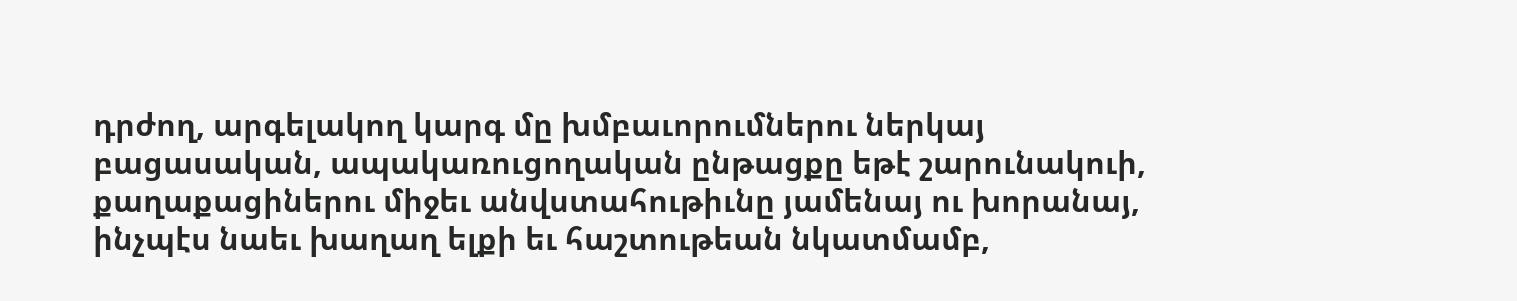դրժող, արգելակող կարգ մը խմբաւորումներու ներկայ բացասական, ապակառուցողական ընթացքը եթէ շարունակուի, քաղաքացիներու միջեւ անվստահութիւնը յամենայ ու խորանայ, ինչպէս նաեւ խաղաղ ելքի եւ հաշտութեան նկատմամբ,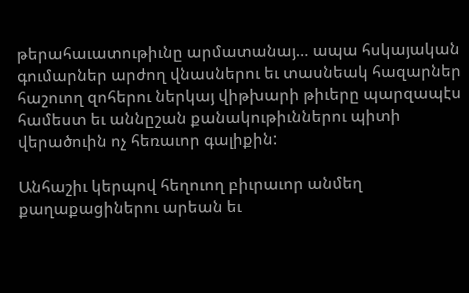թերահաւատութիւնը արմատանայ… ապա հսկայական գումարներ արժող վնասներու եւ տասնեակ հազարներ հաշուող զոհերու ներկայ վիթխարի թիւերը պարզապէս համեստ եւ աննըշան քանակութիւններու պիտի վերածուին ոչ հեռաւոր գալիքին:

Անհաշիւ կերպով հեղուող բիւրաւոր անմեղ քաղաքացիներու արեան եւ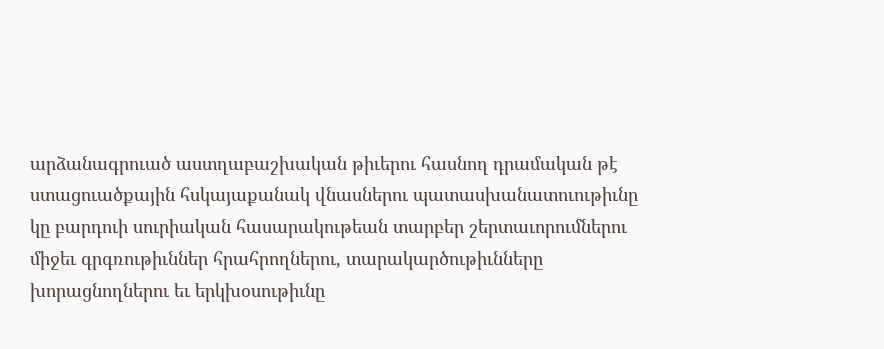արձանագրուած աստղաբաշխական թիւերու հասնող դրամական թէ ստացուածքային հսկայաքանակ վնասներու պատասխանատուութիւնը կը բարդուի սուրիական հասարակութեան տարբեր շերտաւորումներու միջեւ գրգռութիւններ հրահրողներու, տարակարծութիւնները խորացնողներու եւ երկխօսութիւնը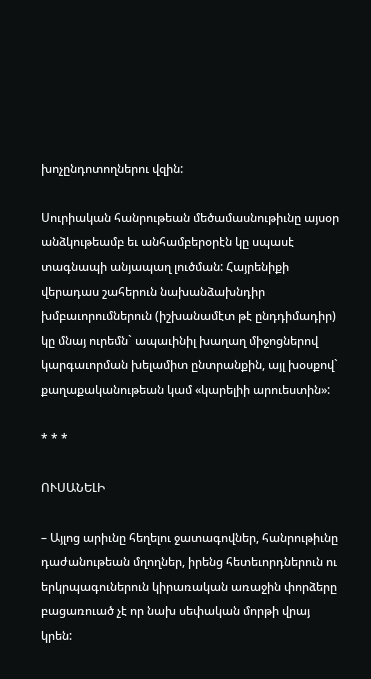խոչընդոտողներու վզին:

Սուրիական հանրութեան մեծամասնութիւնը այսօր անձկութեամբ եւ անհամբերօրէն կը սպասէ տագնապի անյապաղ լուծման: Հայրենիքի վերադաս շահերուն նախանձախնդիր խմբաւորումներուն (իշխանամէտ թէ ընդդիմադիր) կը մնայ ուրեմն` ապաւինիլ խաղաղ միջոցներով կարգաւորման խելամիտ ընտրանքին, այլ խօսքով` քաղաքականութեան կամ «կարելիի արուեստին»:

* * *

ՈՒՍԱՆԵԼԻ

– Այլոց արիւնը հեղելու ջատագովներ, հանրութիւնը դաժանութեան մղողներ, իրենց հետեւորդներուն ու երկրպագուներուն կիրառական առաջին փորձերը բացառուած չէ որ նախ սեփական մորթի վրայ կրեն: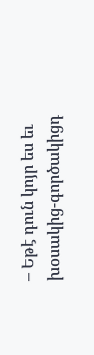– Եթէ դուն կոյր ես եւ խօսակից-գործակիցդ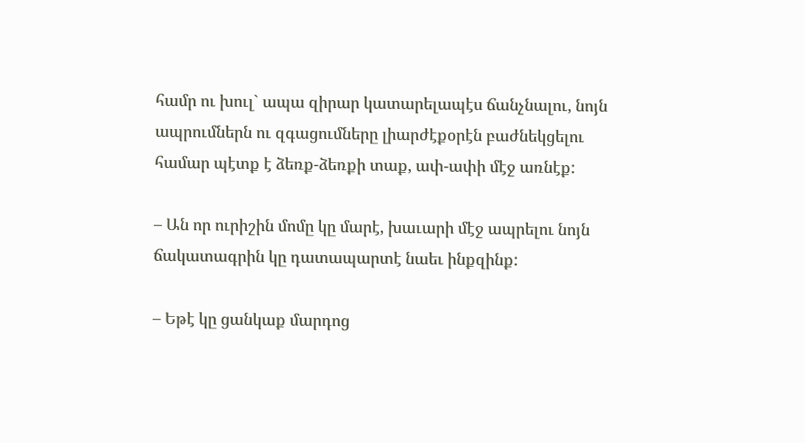համր ու խուլ` ապա զիրար կատարելապէս ճանչնալու, նոյն ապրումներն ու զգացումները լիարժէքօրէն բաժնեկցելու համար պէտք է ձեռք-ձեռքի տաք, ափ-ափի մէջ առնէք:

– Ան որ ուրիշին մոմը կը մարէ, խաւարի մէջ ապրելու նոյն ճակատագրին կը դատապարտէ նաեւ ինքզինք:

– Եթէ կը ցանկաք մարդոց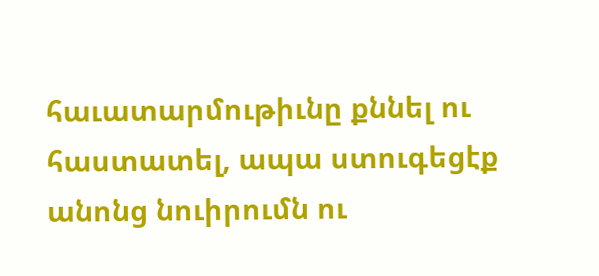հաւատարմութիւնը քննել ու հաստատել, ապա ստուգեցէք անոնց նուիրումն ու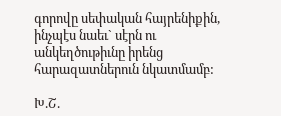գորովը սեփական հայրենիքին, ինչպէս նաեւ` սէրն ու անկեղծութիւնը իրենց հարազատներուն նկատմամբ:

Խ.Շ.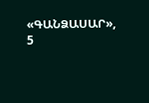«ԳԱՆՁԱՍԱՐ», 5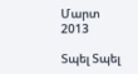Մարտ 2013

Տպել Տպել